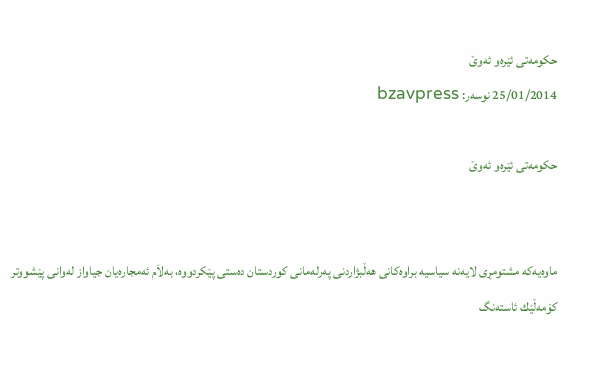حكومه‌تی‌ ئێره‌و ئه‌وێ‌
25/01/2014 نوسەر: bzavpress

حكومه‌تی‌ ئێره‌و ئه‌وێ‌


ماوه‌یه‌كه‌ مشتومڕی‌ لایه‌نه‌ سیاسیه‌ براوه‌كانی‌ هه‌ڵبژاردنی‌ په‌رله‌مانی‌ كوردستان ده‌ستی‌ پێكردووه‌، به‌لاَم ئه‌مجاره‌یان جیاواز له‌وانی‌ پێشووتر كۆمه‌ڵێك ئاسته‌نگ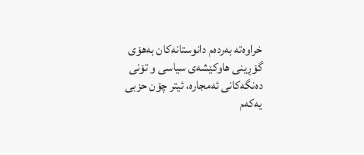خراوه‌ته‌ به‌رده‌م دانوستانه‌كان به‌هۆی‌ گۆڕینی‌ هاوكێشه‌ی‌ سیاسی و تۆنی‌ ده‌نگه‌كانی‌ ئه‌مجاره‌، ئیتر چۆن حزبی‌ یه‌كه‌م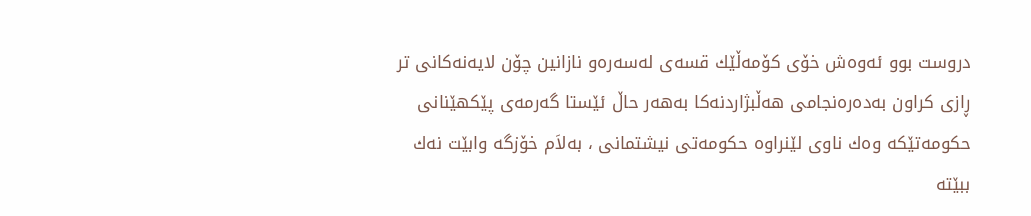دروست بوو ئه‌وه‌ش خۆی‌ كۆمه‌ڵێك قسه‌ی‌ له‌سه‌ره‌و نازانین چۆن لایه‌نه‌كانی‌ تر ڕازی‌ كراون به‌ده‌ره‌نجامی‌ هه‌ڵبژاردنه‌كا به‌هه‌ر حاڵ ئێستا گه‌رمه‌ی‌ پێكهێنانی‌ حكومه‌تێكه‌ وه‌ك ناوی‌ لێنراوه‌ حكومه‌تی‌ نیشتمانی‌ ، به‌لاَم خۆزگه‌ وابێت نه‌ك ببێته‌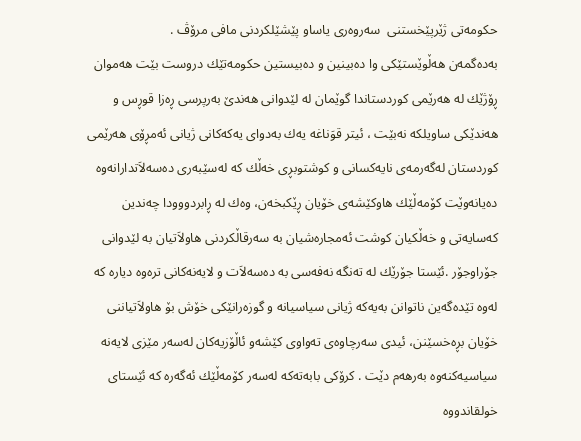حكومه‌تی‌ ژێرپێخستنی‌  سه‌روه‌ری‌ یاساو پێشێلكردنی‌ مافی‌ مرۆڤ .
به‌ده‌گمه‌ن هه‌ڵوێستێكی‌ وا ده‌بینین و ده‌بیستین حكومه‌تێك دروست بێت هه‌موان ڕۆژێك له‌ هه‌رێمی‌ كوردستاندا گوێمان له‌ لێدوانی‌ هه‌ندێ‌ به‌رپرسی‌ ڕه‌زا قوڕس و هه‌ندێكی‌ ساویلكه‌ نه‌بێت ، ئیتر قوَناغه‌ یه‌ك به‌دوای‌ یه‌كه‌كانی‌ ژیانی‌ ئه‌مڕۆی‌ هه‌رێمی‌ كوردستان له‌گه‌رمه‌ی‌ نایه‌كسانی‌ و كوشتوبڕی‌ خه‌ڵك كه‌ له‌سێبه‌ری‌ ده‌سه‌لاَتدارانه‌وه‌ ده‌یانه‌وێت كۆمه‌ڵێك هاوكێشه‌ی‌ خۆیان ڕێكبخه‌ن، وه‌ك له‌ ڕابردووودا چه‌ندین كه‌سایه‌تی‌ و خه‌ڵكیان كوشت ئه‌مجاره‌شیان به‌ سه‌رقاڵكردنی‌ هاولاَتیان به‌ لێدوانی‌ جۆراوجۆر .ئێستا جۆرێك له‌ ته‌نگه‌ نه‌فه‌سی‌ به‌ ده‌سه‌لاَت و لایه‌نه‌كانی‌ تره‌وه‌ دیاره‌ كه‌ له‌وه‌ تێده‌گه‌ین ناتوانن به‌یه‌كه‌ ژیانی‌ سیاسیانه‌ و گوزه‌رانێكی‌ خۆش بۆ هاولاَتیاننی‌ خۆیان بڕه‌خسێنن، ئیدی‌ سه‌رچاوه‌ی‌ ته‌واوی‌ كێشه‌و ئاڵۆزیه‌كان له‌سه‌ر مێزی‌ لایه‌نه‌ سیاسیه‌كنه‌وه‌ به‌رهه‌م دێت . كرۆكی‌ بابه‌ته‌كه‌ له‌سه‌ر كۆمه‌ڵێك ئه‌گه‌ره‌ كه‌ ئێستای‌ خولقاندووه‌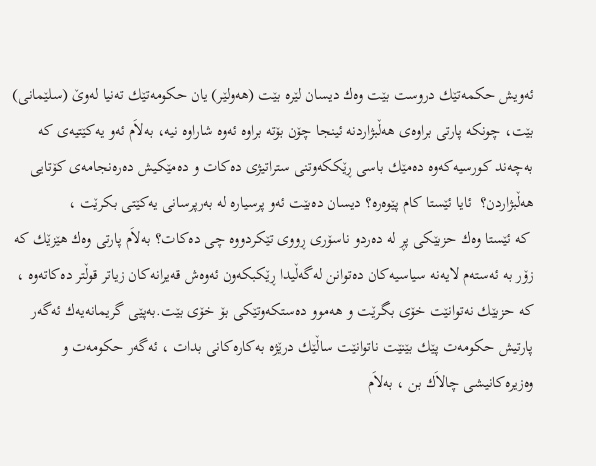ئه‌ویش حكمه‌تێك دروست بێت وه‌ك دیسان لێره‌ بێت (هه‌ولێر) یان حكومه‌تێك ته‌نیا له‌وێ‌ (سلێمانی‌) بێت، چونكه‌ پارتی‌ براوه‌ی‌ هه‌ڵبژاردنه‌ ئینجا چۆن بۆته‌ براوه‌ ئه‌وه‌ شاراوه‌ نیه‌، به‌لاَم ئه‌و یه‌كێتیه‌ی‌ كه‌ به‌چه‌ند كورسیه‌كه‌وه‌ ده‌مێك باسی‌ ڕێككه‌وتنی‌ ستراتیژی‌ ده‌كات و ده‌مێكیش ده‌ره‌نجامه‌ی‌ كۆتایی‌ هه‌ڵبژاردن؟  ئایا ئێستا كام پێوه‌ره‌؟ دیسان ده‌بێت ئه‌و پرسیاره‌ له‌ به‌رپرسانی‌ یه‌كێتی‌ بكرێت ،
 كه‌ ئێستا وه‌ك حزبێكی‌ پڕ له‌ ده‌ردو ناسۆری‌ ڕووی‌ تێكردووه‌ چی‌ ده‌كات؟ به‌لاَم پارتی‌ وه‌ك هێزێك كه‌ زۆر به‌ ئه‌سته‌م لایه‌نه‌ سیاسیه‌كان ده‌توانن له‌گه‌ڵیدا ڕێكبكه‌ون ئه‌وه‌ش قه‌یرانه‌كان زیاتر قوڵتر ده‌كاته‌وه‌ ، كه‌ حزبێك نه‌توانێت خۆی‌ بگرێت و هه‌موو ده‌ستكه‌وتێكی‌ بۆ خۆی‌ بێت.به‌پێی‌ گریمانه‌یه‌ك ئه‌گه‌ر پارتیش حكومه‌ت پێك بێنێت ناتوانێت ساڵێك درێژه‌ به‌كاره‌كانی‌ بدات ، ئه‌گه‌ر حكومه‌ت و وه‌زیره‌كانیشی‌ چالاَك بن ، به‌لاَم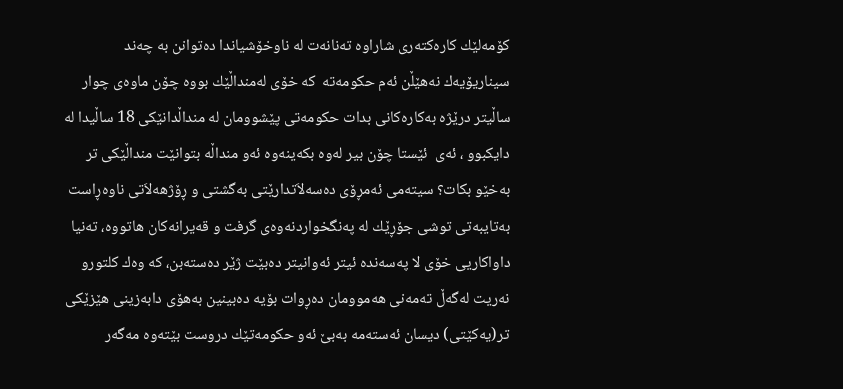كۆمه‌لێك كاره‌كته‌ری‌ شاراوه‌ ته‌نانه‌ت له‌ ناوخۆشیاندا ده‌توانن به‌ چه‌ند سیناریۆیه‌ك نه‌هێڵن ئه‌م حكومه‌ته‌  كه‌ خۆی‌ له‌منداڵێك بووه‌ چۆن ماوه‌ی‌ چوار ساڵیتر درێژه‌ به‌كاره‌كانی‌ بدات حكومه‌تی‌ پێشوومان له‌ منداڵدانێكی‌ 18 ساڵیدا له‌ دایكبوو ، ئه‌ی‌  ئێستا چۆن بیر له‌وه‌ بكه‌ینه‌وه‌ ئه‌و منداڵه‌ بتوانێت منداڵێكی‌ تر به‌خێو بكات؟ سیته‌می‌ ئه‌مڕۆی‌ ده‌سه‌لاَتدارێتی‌ به‌گشتی‌ و ڕۆژهه‌لاَتی‌ ناوه‌ڕاست به‌تایبه‌تی‌ توشی‌ جۆڕێك له‌ په‌نگخواردنه‌وه‌ی‌ گرفت و قه‌یرانه‌كان هاتووه‌، ته‌نیا داواكاریی‌ خۆی‌ لا په‌سه‌نده‌ ئیتر ئه‌وانیتر ده‌بێت ژێر ده‌سته‌بن، كه‌ وه‌ك كلتورو نه‌ریت له‌گه‌ڵ ته‌مه‌نی هه‌موومان ده‌ڕوات بۆیه‌ ده‌بینین به‌هۆی‌ دابه‌زینی‌ هێزێكی‌ تر(یه‌كێتی‌) دیسان ئه‌سته‌مه‌ به‌بێ‌ ئه‌و حكومه‌تێك دروست بێته‌وه‌ مه‌گه‌ر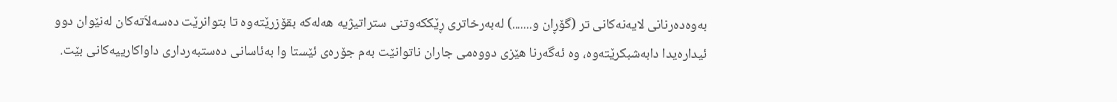به‌وه‌ده‌رنانی‌ لایه‌نه‌كانی‌ تر (گۆڕان و.......) له‌به‌رخاتری‌ ڕێككه‌وتنی‌ ستراتیژیه‌ هه‌له‌كه‌ بقۆزرێته‌وه‌ تا بتوانرێت ده‌سه‌لاَته‌كان له‌نێوان دوو ئیداره‌یدا دابه‌شبكرێته‌وه‌، وه‌ ئه‌گه‌رنا هێزی‌ دووه‌می‌ جاران ناتوانێت به‌م جۆره‌ی‌ ئێستا وا به‌ئاسانی‌ ده‌ستبه‌رداری‌ داواكارییه‌كانی‌ بێت.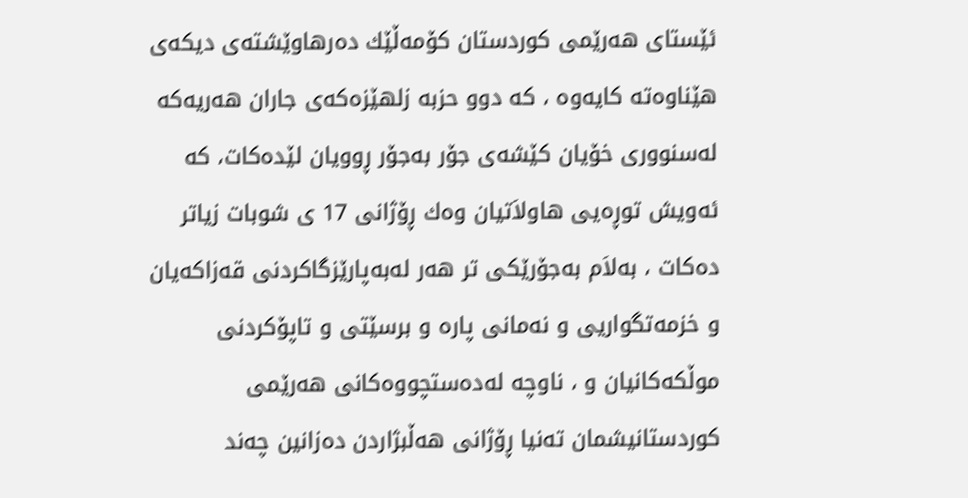ئێستای‌ هه‌رێمی‌ كوردستان كۆمه‌ڵێك ده‌رهاوێشته‌ی‌ دیكه‌ی‌ هێناوه‌ته‌ كایه‌وه‌ ، كه‌ دوو حزبه‌ زلهێزه‌كه‌ی‌ جاران هه‌ریه‌كه‌ له‌سنووری‌ خۆیان كێشه‌ی‌ جۆر به‌جۆر ڕوویان لێده‌كات، كه‌ ئه‌ویش توڕه‌یی‌ هاولاَتیان وه‌ك ڕۆژانی‌ 17 ی‌ شوبات زیاتر ده‌كات ، به‌لاَم به‌جۆرێكی‌ تر هه‌ر له‌به‌پارێزگاكردنی‌ قه‌زاكه‌یان و خزمه‌تگواریی و نه‌مانی‌ پاره‌ و برسێتی‌ و تاپۆكردنی‌ موڵكه‌كانیان و ، ناوچه‌ له‌ده‌ستچووه‌كانی‌ هه‌رێمی‌ كوردستانیشمان ته‌نیا ڕۆژانی هه‌ڵبژاردن ده‌زانین چه‌ند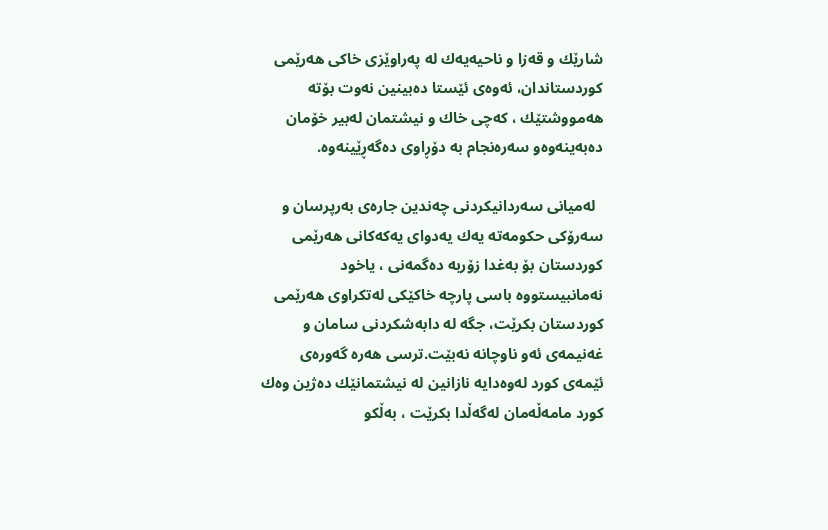شارێك و قه‌زا و ناحیه‌یه‌ك له‌ په‌راوێزی‌ خاكی‌ هه‌رێمی‌ كوردستاندان، ئه‌وه‌ی‌ ئێستا ده‌بینین نه‌وت بۆته‌ هه‌مووشتێك ، كه‌چی‌ خاك و نیشتمان له‌بیر خۆمان ده‌به‌ینه‌وه‌و سه‌ره‌نجام به‌ دۆڕاوی‌ ده‌گه‌ڕێینه‌وه‌.

  له‌میانی‌ سه‌ردانیكردنی‌ چه‌ندین جاره‌ی‌ به‌رپرسان و سه‌رۆكی‌ حكومه‌ته‌ یه‌ك یه‌دوای‌ یه‌كه‌كانی‌ هه‌رێمی‌ كوردستان بۆ به‌غدا زۆربه‌ ده‌گمه‌نی‌ ، یاخود نه‌مانبیستووه‌ باسی‌ پارچه‌ خاكێكی‌ له‌تكراوی‌ هه‌رێمی‌ كوردستان بكرێت، جگه‌ له‌ دابه‌شكردنی‌ سامان و غه‌نیمه‌ی‌ ئه‌و ناوچانه‌ نه‌بێت.ترسی هه‌ره‌ گه‌وره‌ی‌ ئێمه‌ی‌ كورد له‌وه‌دایه‌ نازانین له‌ نیشتمانێك ده‌ژین وه‌ك كورد مامه‌ڵه‌مان له‌گه‌ڵدا بكرێت ، به‌ڵكو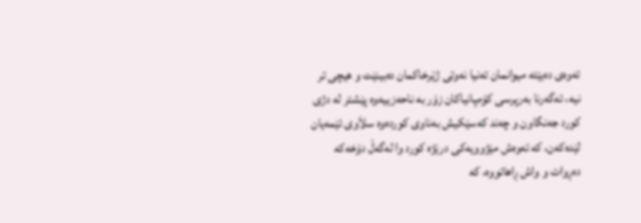ئه‌وه‌ی‌ ده‌بێته‌ میوانمان ته‌نیا نه‌وتی‌ ژێرخاكمان ده‌بینێت و هیچی‌ تر نیه‌، ئه‌گه‌رنا به‌رپرسی‌ كۆمپانیاكان زۆر به‌ ناحه‌زییه‌وه‌ پێشتر له‌ دژی‌ كورد جه‌نگاون و چه‌ند كه‌سێكیش به‌ناوی‌ كورده‌وه‌ سلاَوی‌ ئێمه‌یان لێده‌كه‌ن، كه‌ ئه‌وه‌ش مێژوویه‌كی‌ درێژه‌ كورد وا له‌گه‌ڵ دۆخه‌كه‌ ده‌ڕوات و واش ڕاهاتووه‌، كه‌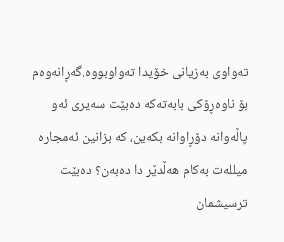ته‌واوی‌ به‌زیانی‌ خۆیدا ته‌واوبووه‌.گه‌ڕانه‌وه‌م بۆ ناوه‌ڕۆكی‌ بابه‌ته‌كه‌ ده‌بێت سه‌یری‌ ئه‌و پاڵه‌وانه‌ دۆڕاوانه‌ بكه‌ین، كه‌ بزانین ئه‌مجاره‌ میلله‌ت به‌كام هه‌ڵدێر دا ده‌به‌ن؟ ده‌بێت ترسیشمان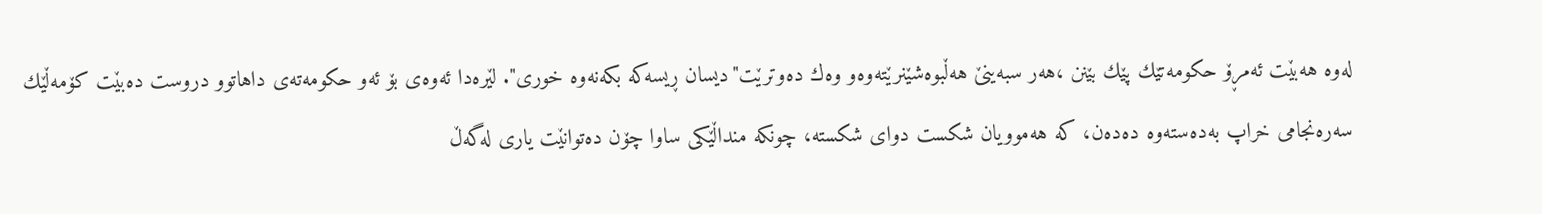له‌وه‌ هه‌بێت ئه‌مڕۆ حكومه‌تێك پێك بێنن ،هه‌ر سبه‌ینێ‌ هه‌ڵبوه‌شێنرێته‌وه‌و وه‌ك ده‌وترێت"دیسان ڕیسه‌كه‌ بكه‌نه‌وه‌ خوری‌". لێره‌دا ئه‌وه‌ی‌ بۆ ئه‌و حكومه‌ته‌ی‌ داهاتوو دروست ده‌بێت كۆمه‌ڵێك سه‌ره‌نجامی‌ خراپ به‌ده‌سته‌وه‌ ده‌ده‌ن، كه‌ هه‌موویان شكست دوای‌ شكسته‌، چونكه‌ منداڵێكی‌ ساوا چۆن ده‌توانێت یاری‌ له‌گه‌ڵ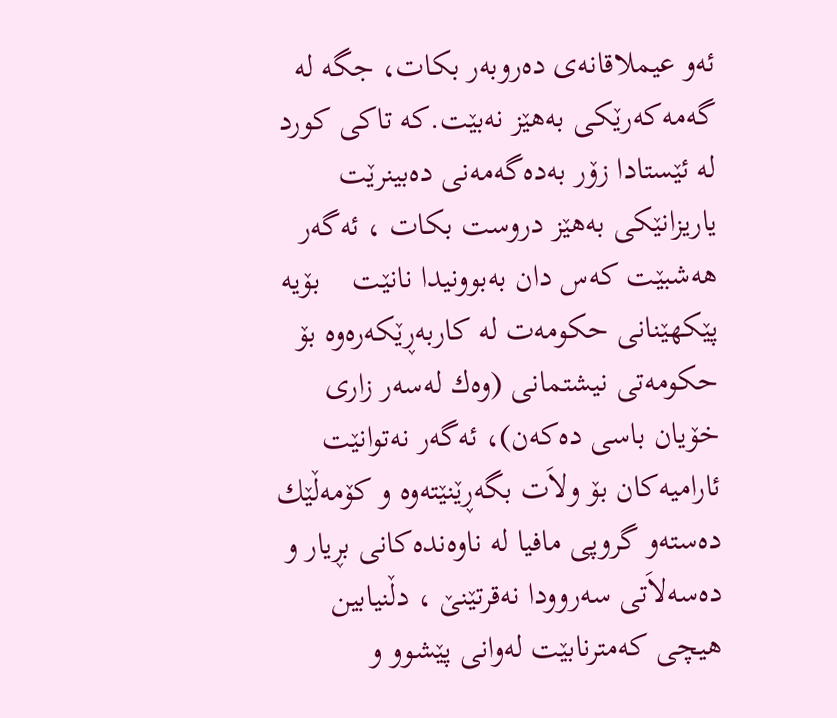ئه‌و عیملاقانه‌ی‌ ده‌روبه‌ر بكات، جگه‌ له‌ گه‌مه‌كه‌رێكی‌ به‌هێز نه‌بێت.كه‌ تاكی‌ كورد له‌ ئێستادا زۆر به‌ده‌گه‌مه‌نی‌ ده‌بینرێت یاریزانێكی‌ به‌هێز دروست بكات ، ئه‌گه‌ر هه‌شبێت كه‌س دان به‌بوونیدا نانێت    بۆیه‌ پێكهێنانی‌ حكومه‌ت له‌ كاربه‌ڕێكه‌ره‌وه‌ بۆ حكومه‌تی‌ نیشتمانی‌ (وه‌ك له‌سه‌ر زاری‌ خۆیان باسی‌ ده‌كه‌ن)، ئه‌گه‌ر نه‌توانێت ئارامیه‌كان بۆ ولاَت بگه‌ڕێنێته‌وه‌ و كۆمه‌ڵێك ده‌سته‌و گروپی‌ مافیا له‌ ناوه‌نده‌كانی‌ بڕیار و ده‌سه‌لاَتی‌ سه‌روودا نه‌قرتێنێ‌ ، دڵنیابین هیچی‌ كه‌مترنابێت له‌وانی‌ پێشوو و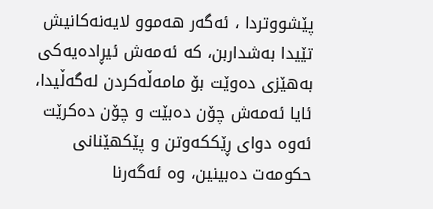پێشووتردا ، ئه‌گه‌ر هه‌موو لایه‌نه‌كانیش تێیدا به‌شداربن، كه‌ ئه‌مه‌ش ئیڕاده‌یه‌كی‌ به‌هێزی ده‌وێت بۆ مامه‌ڵه‌كردن له‌گه‌ڵیدا، ئایا ئه‌مه‌ش چۆن ده‌بێت و چۆن ده‌كرێت ئه‌وه‌ دوای‌ ڕێككه‌وتن و پێكهێنانی‌ حكومه‌ت ده‌بینین، وه‌ ئه‌گه‌رنا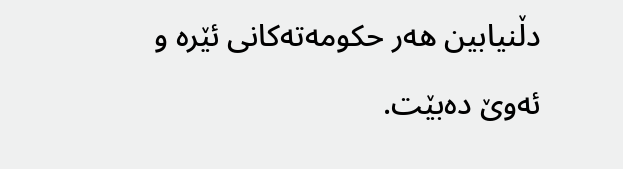دڵنیابین هه‌ر حكومه‌ته‌كانی‌ ئێره‌ و ئه‌وێ ده‌بێت.